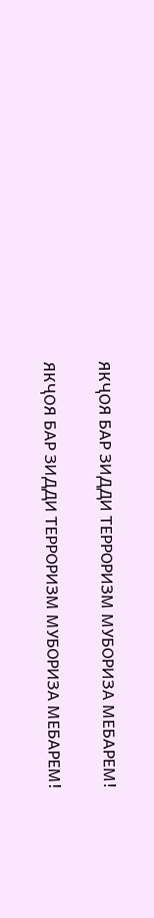ЯКҶОЯ БАР ЗИДДИ ТЕРРОРИЗМ МУБОРИЗА МЕБАРЕМ!

ЯКҶОЯ БАР ЗИДДИ ТЕРРОРИЗМ МУБОРИЗА МЕБАРЕМ!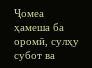Ҷомеа ҳамеша ба оромӣ, сулҳу субот ва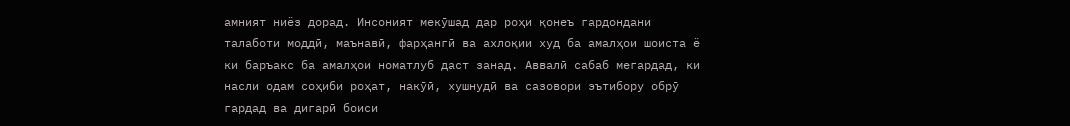амният ниёз дорад. Инсоният мекӯшад дар роҳи қонеъ гардондани талаботи моддӣ, маънавӣ, фарҳангӣ ва ахлоқии худ ба амалҳои шоиста ё ки баръакс ба амалҳои номатлуб даст занад. Аввалӣ сабаб мегардад, ки насли одам соҳиби роҳат, накӯӣ, хушнудӣ ва сазовори эътибору обрӯ гардад ва дигарӣ боиси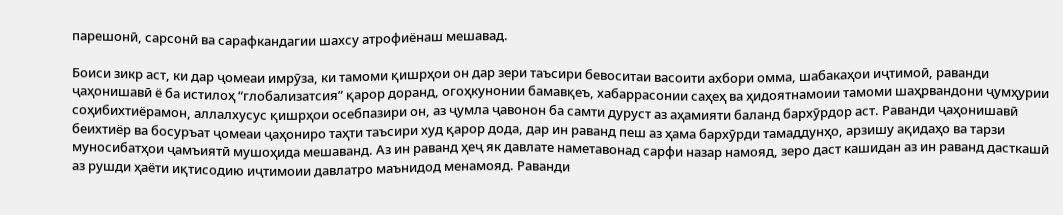парешонӣ, сарсонӣ ва сарафкандагии шахсу атрофиёнаш мешавад.

Боиси зикр аст, ки дар ҷомеаи имрӯза, ки тамоми қишрҳои он дар зери таъсири бевоситаи васоити ахбори омма, шабакаҳои иҷтимоӣ, раванди ҷаҳонишавӣ ё ба истилоҳ “глобализатсия” қарор доранд, огоҳкунонии бамавқеъ, хабаррасонии саҳеҳ ва ҳидоятнамоии тамоми шаҳрвандони ҷумҳурии соҳибихтиёрамон, аллалхусус қишрҳои осебпазири он, аз ҷумла ҷавонон ба самти дуруст аз аҳамияти баланд бархӯрдор аст. Раванди ҷаҳонишавӣ беихтиёр ва босуръат ҷомеаи ҷаҳониро таҳти таъсири худ қарор дода, дар ин раванд пеш аз ҳама бархӯрди тамаддунҳо, арзишу ақидаҳо ва тарзи муносибатҳои ҷамъиятӣ мушоҳида мешаванд. Аз ин раванд ҳеҷ як давлате наметавонад сарфи назар намояд, зеро даст кашидан аз ин раванд дасткашӣ аз рушди ҳаёти иқтисодию иҷтимоии давлатро маънидод менамояд. Раванди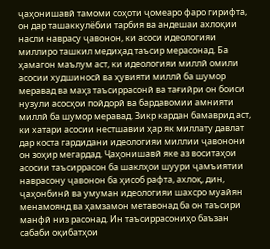ҷаҳонишавӣ тамоми соҳоти ҷомеаро фаро гирифта, он дар ташаккулёбии тарбия ва андешаи ахлоқии насли наврасу ҷавонон, ки асоси идеологияи миллиро ташкил медиҳад таъсир мерасонад. Ба ҳамагон маълум аст, ки идеологияи миллӣ омили асосии худшиносӣ ва ҳувияти миллӣ ба шумор меравад ва маҳз таъсиррасонӣ ва тағийри он боиси нузули асосҳои пойдорӣ ва бардавомии амнияти миллӣ ба шумор меравад. Зикр кардан бамаврид аст, ки хатари асосии нестшавии ҳар як миллату давлат дар коста гардидани идеологияи миллии ҷавонони он зоҳир мегардад. Ҷаҳонишавӣ яке аз воситаҳои асосии таъсиррасон ба шаклҳои шуури ҷамъиятии наврасону ҷавонон ба ҳисоб рафта, ахлоқ, дин, ҷаҳонбинӣ ва умуман идеологияи шахсро муайян менамоянд ва ҳамзамон метавонад ба он таъсири манфӣ низ расонад. Ин таъсиррасониҳо баъзан сабаби оқибатҳои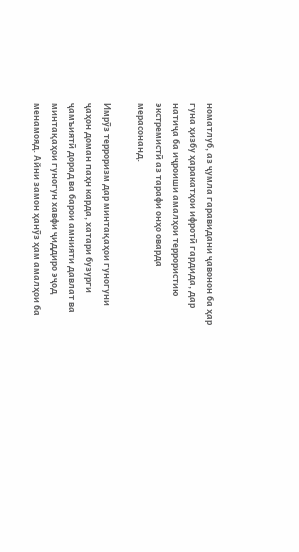номатлуб, аз ҷумла гаравидани ҷавонон ба ҳар гуна ҳизбу ҳаракатҳои ифротӣ гардида, дар натиҷа ба иҷроиши амалҳои террористию экстремистӣ аз тарафи онҳо оварда мерасонанд.

Имрӯз терроризм дар минтақаҳои гуногуни ҷаҳон доман паҳн карда, хатари бузурги ҷамъиятӣ дорад ва барои амнияти давлат ва минтақаҳои гуногун хавфи ҷиддиро эҷод менамояд. Айни замон ҳанӯз ҳам амалҳои ба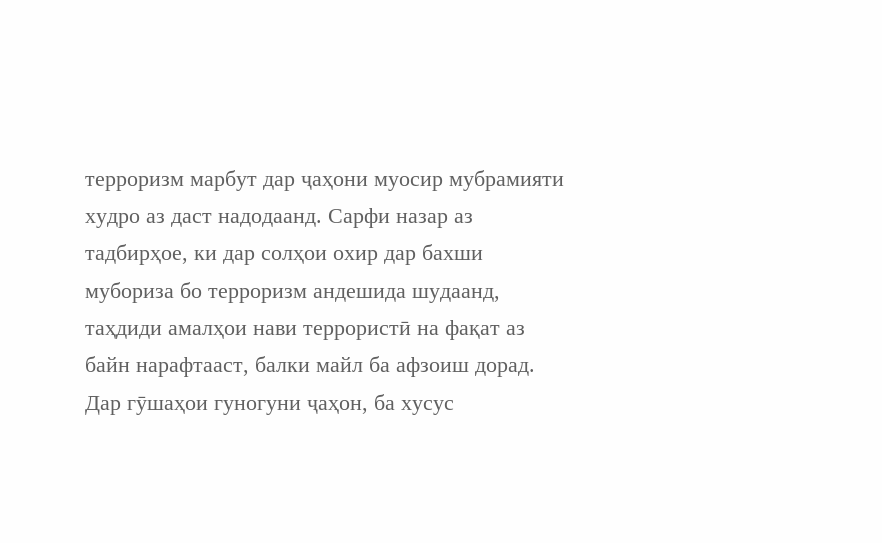терроризм марбут дар ҷаҳони муосир мубрамияти худро аз даст надодаанд. Сарфи назар аз тадбирҳое, ки дар солҳои охир дар бахши мубориза бо терроризм андешида шудаанд, таҳдиди амалҳои нави террористӣ на фақат аз байн нарафтааст, балки майл ба афзоиш дорад. Дар гӯшаҳои гуногуни ҷаҳон, ба хусус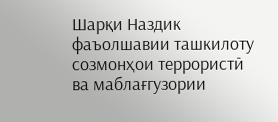Шарқи Наздик фаъолшавии ташкилоту созмонҳои террористӣ ва маблағгузории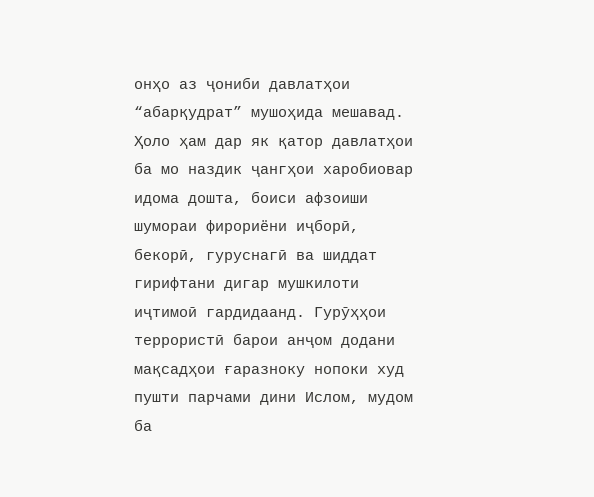онҳо аз ҷониби давлатҳои “абарқудрат” мушоҳида мешавад. Ҳоло ҳам дар як қатор давлатҳои ба мо наздик ҷангҳои харобиовар идома дошта, боиси афзоиши шумораи фирориёни иҷборӣ, бекорӣ, гуруснагӣ ва шиддат гирифтани дигар мушкилоти иҷтимоӣ гардидаанд. Гурӯҳҳои террористӣ барои анҷом додани мақсадҳои ғаразноку нопоки худ пушти парчами дини Ислом, мудом ба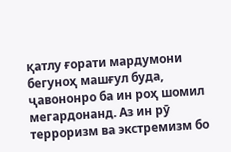қатлу ғорати мардумони бегуноҳ машғул буда, ҷавононро ба ин роҳ шомил мегардонанд. Аз ин рӯ терроризм ва экстремизм бо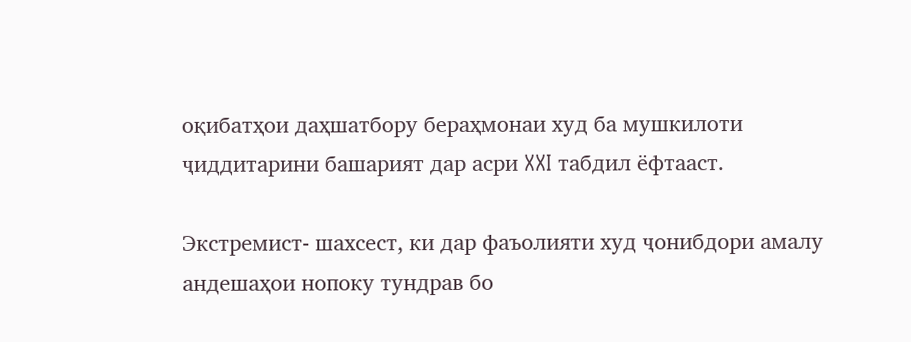оқибатҳои даҳшатбору бераҳмонаи худ ба мушкилоти ҷиддитарини башарият дар асри XXI табдил ёфтааст.

Экстремист- шахсест, ки дар фаъолияти худ ҷонибдори амалу андешаҳои нопоку тундрав бо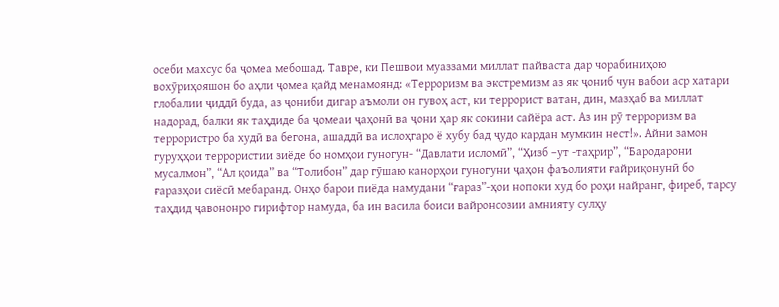осеби махсус ба ҷомеа мебошад. Тавре, ки Пешвои муаззами миллат пайваста дар чорабиниҳою вохӯриҳояшон бо аҳли ҷомеа қайд менамоянд: «Терроризм ва экстремизм аз як ҷониб чун вабои аср хатари глобалии ҷиддӣ буда, аз ҷониби дигар аъмоли он гувоҳ аст, ки террорист ватан, дин, мазҳаб ва миллат надорад, балки як таҳдиде ба ҷомеаи ҷаҳонӣ ва ҷони ҳар як сокини сайёра аст. Аз ин рӯ терроризм ва террористро ба худӣ ва бегона, ашаддӣ ва ислоҳгаро ё хубу бад ҷудо кардан мумкин нест!». Айни замон гуруҳҳои террористии зиёде бо номҳои гуногун- “Давлати исломӣ”, “Ҳизб –ут -таҳрир”, “Бародарони мусалмон”, “Ал қоида” ва “Толибон” дар гӯшаю канорҳои гуногуни ҷаҳон фаъолияти ғайриқонунӣ бо ғаразҳои сиёсӣ мебаранд. Онҳо барои пиёда намудани “ғараз”-ҳои нопоки худ бо роҳи найранг, фиреб, тарсу таҳдид ҷавононро гирифтор намуда, ба ин васила боиси вайронсозии амнияту сулҳу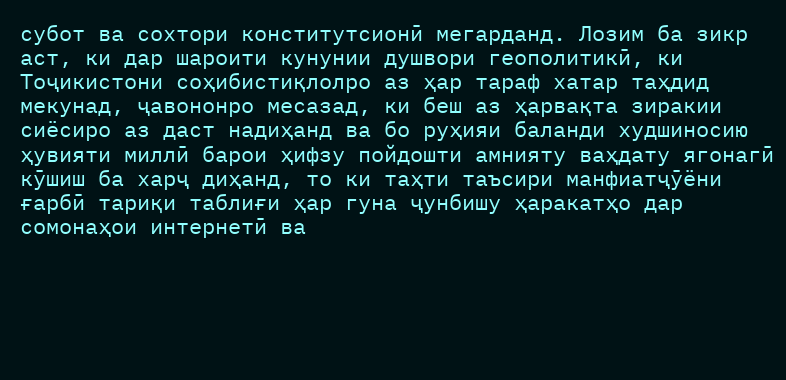субот ва сохтори конститутсионӣ мегарданд. Лозим ба зикр аст, ки дар шароити кунунии душвори геополитикӣ, ки Тоҷикистони соҳибистиқлолро аз ҳар тараф хатар таҳдид мекунад, ҷавононро месазад, ки беш аз ҳарвақта зиракии сиёсиро аз даст надиҳанд ва бо руҳияи баланди худшиносию ҳувияти миллӣ барои ҳифзу пойдошти амнияту ваҳдату ягонагӣ кӯшиш ба харҷ диҳанд, то ки таҳти таъсири манфиатҷӯёни ғарбӣ тариқи таблиғи ҳар гуна ҷунбишу ҳаракатҳо дар сомонаҳои интернетӣ ва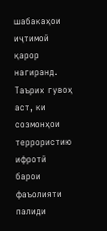шабакаҳои иҷтимоӣ қарор нагиранд. Таърих гувоҳ аст, ки созмонҳои террористию ифротӣ барои фаъолияти палиди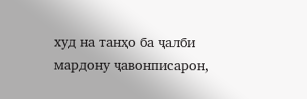худ на танҳо ба ҷалби мардону ҷавонписарон,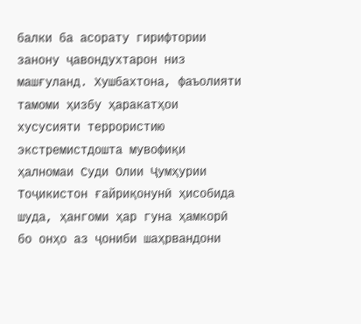балки ба асорату гирифтории занону ҷавондухтарон низ машғуланд. Хушбахтона, фаъолияти тамоми ҳизбу ҳаракатҳои хусусияти террористию экстремистдошта мувофиқи ҳалномаи Суди Олии Ҷумҳурии Тоҷикистон ғайриқонунӣ ҳисобида шуда, ҳангоми ҳар гуна ҳамкорӣ бо онҳо аз ҷониби шаҳрвандони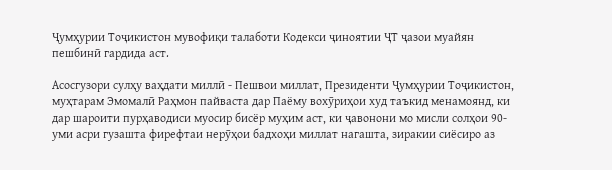Ҷумҳурии Тоҷикистон мувофиқи талаботи Кодекси ҷиноятии ҶТ ҷазои муайян пешбинӣ гардида аст.

Асосгузори сулҳу ваҳдати миллӣ - Пешвои миллат, Президенти Ҷумҳурии Тоҷикистон, муҳтарам Эмомалӣ Раҳмон пайваста дар Паёму вохӯриҳои худ таъкид менамоянд, ки дар шароити пурҳаводиси муосир бисёр муҳим аст, ки ҷавонони мо мисли солҳои 90- уми асри гузашта фирефтаи нерӯҳои бадхоҳи миллат нагашта, зиракии сиёсиро аз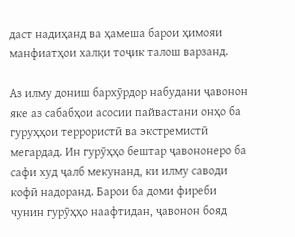даст надиҳанд ва ҳамеша барои ҳимояи манфиатҳои халқи тоҷик талош варзанд.

Аз илму дониш бархӯрдор набудани ҷавонон яке аз сабабҳои асосии пайвастани онҳо ба гуруҳҳои террористӣ ва экстремистӣ мегардад. Ин гурӯҳҳо бештар ҷавононеро ба сафи худ ҷалб мекунанд, ки илму саводи кофӣ надоранд. Барои ба доми фиреби чунин гурӯҳҳо наафтидан, ҷавонон бояд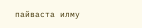пайваста илму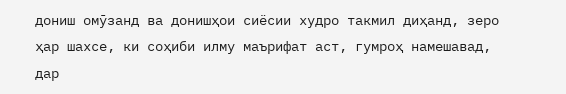дониш омӯзанд ва донишҳои сиёсии худро такмил диҳанд, зеро ҳар шахсе, ки соҳиби илму маърифат аст, гумроҳ намешавад, дар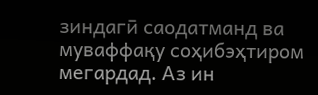зиндагӣ саодатманд ва муваффақу соҳибэҳтиром мегардад. Аз ин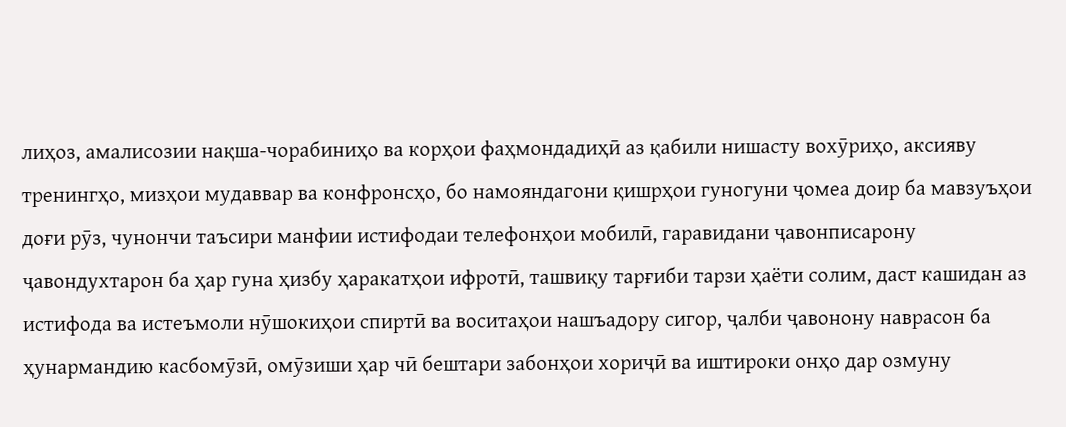лиҳоз, амалисозии нақша-чорабиниҳо ва корҳои фаҳмондадиҳӣ аз қабили нишасту вохӯриҳо, аксияву тренингҳо, мизҳои мудаввар ва конфронсҳо, бо намояндагони қишрҳои гуногуни ҷомеа доир ба мавзуъҳои доғи рӯз, чунончи таъсири манфии истифодаи телефонҳои мобилӣ, гаравидани ҷавонписарону ҷавондухтарон ба ҳар гуна ҳизбу ҳаракатҳои ифротӣ, ташвиқу тарғиби тарзи ҳаёти солим, даст кашидан аз истифода ва истеъмоли нӯшокиҳои спиртӣ ва воситаҳои нашъадору сигор, ҷалби ҷавонону наврасон ба ҳунармандию касбомӯзӣ, омӯзиши ҳар чӣ бештари забонҳои хориҷӣ ва иштироки онҳо дар озмуну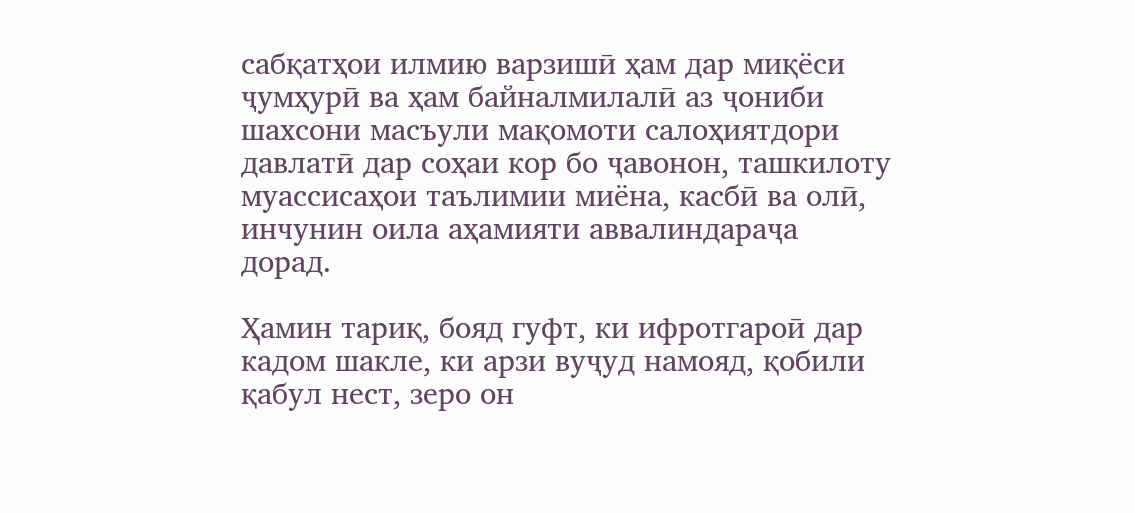сабқатҳои илмию варзишӣ ҳам дар миқёси ҷумҳурӣ ва ҳам байналмилалӣ аз ҷониби шахсони масъули мақомоти салоҳиятдори давлатӣ дар соҳаи кор бо ҷавонон, ташкилоту муассисаҳои таълимии миёна, касбӣ ва олӣ, инчунин оила аҳамияти аввалиндараҷа дорад.

Ҳамин тариқ, бояд гуфт, ки ифротгароӣ дар кадом шакле, ки арзи вуҷуд намояд, қобили қабул нест, зеро он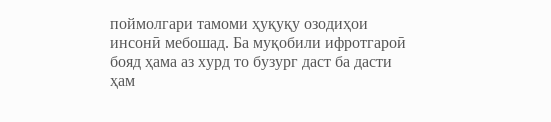поймолгари тамоми ҳуқуқу озодиҳои инсонӣ мебошад. Ба муқобили ифротгароӣ бояд ҳама аз хурд то бузург даст ба дасти ҳам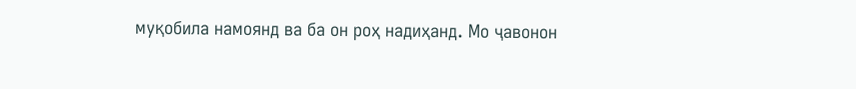муқобила намоянд ва ба он роҳ надиҳанд. Мо ҷавонон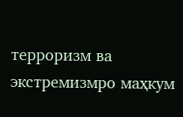терроризм ва экстремизмро маҳкум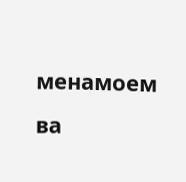менамоем ва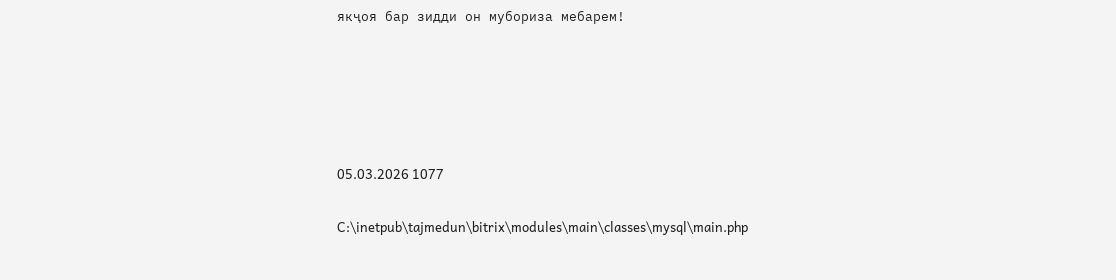якҷоя бар зидди он мубориза мебарем!





05.03.2026 1077

C:\inetpub\tajmedun\bitrix\modules\main\classes\mysql\main.php